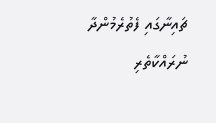ޗައިނާގައި ފެތުރެމުންދާ ނުރައްކާތެރި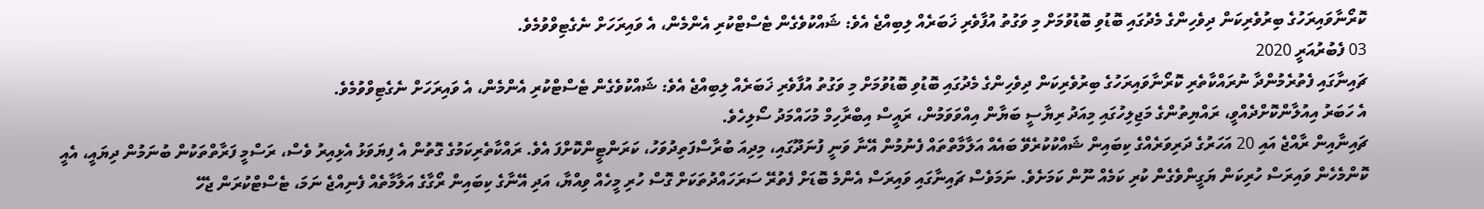ކޮރޯނާވައިރަހުގެ ބިރުވެރިކަން ދިވެހިންގެ މެދުގައި ބޮޑުވި ބޮޑުވުމަށް މި ވަގުތު އުފާވެރި ޚަބަރެއް ލިބިއްޖެ އެވެ: ޝައްކުވެގެން ޓެސްޓްކުރި އެންމެން، އެ ވައިރަހަށް ނެގެޓިވްވުމެވެ.
03 ފެބުރުއަރީ 2020
ޗައިނާގައި ފެތުރެމުންދާ ނުރައްކާތެރި ކޮރޯނާވައިރަހުގެ ބިރުވެރިކަން ދިވެހިންގެ މެދުގައި ބޮޑުވި ބޮޑުވުމަށް މި ވަގުތު އުފާވެރި ޚަބަރެއް ލިބިއްޖެ އެވެ: ޝައްކުވެގެން ޓެސްޓްކުރި އެންމެން، އެ ވައިރަހަށް ނެގެޓިވްވުމެވެ.
އެ ހަބަރު އިއުލާންކޮށްދެއްވީ، ރައްޔިތުންގެ މަޖިލިހުގައި މިއަދު ރިޔާސީ ބަޔާން އިއްވަވަމުން، ރައީސް އިބްރާހިމް މުހައްމަދު ސޯލިހެވެ.
ޗައިނާއިން ރާއްޖެ އައި 20 އަހަރުގެ ދަރިވަރެއްގެ ކިބައިން ޝައްކުކުރެވޭ ބައެއް އަލާމާތްތައް ފެނުމުން އޭނާ ވަނީ ފުނަދޫގައި، މިދިއަ ބުރާސްފަތިދުވަހު، ކަރަންޓީންކޮށްފަ އެވެ. ރައްކާތެރިކަމުގެ ގޮތުން އެ ފިޔަވަޅު އެޅިއިރު ވެސް، ރަސްމީ ފަރާތްތަކުން ބުނަމުން ދިޔައީ، އެއީ ކޮންމެހެން ވައިރަސް ހުރިކަން ޔަގީންވެގެން ކުރި ކަމެއް ނޫން ކަމަށެވެ. ނަމަވެސް ޗައިނާގައި ވައިރަސް އެންމެ ބޮޑަށް ފެތުރޭ ސަރަހައްދުތަކަށް ގޮސް ހުރި މީހެއް ވިއްޔާ، އަދި އޭނާގެ ކިބައިން ރޯގާގެ އަލާމާތެއް ފެނިއްޖެ ނަމަ، ޓެސްޓްކުރަން ޖެހޭ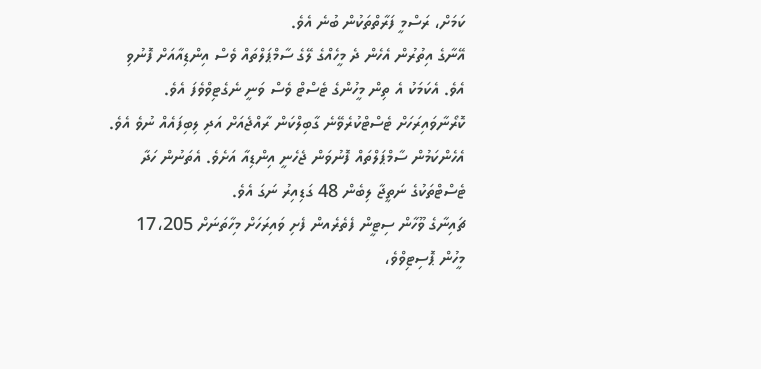ކަމަށް، ރަސްމީ ފަރާތްތަކުން ބުނެ އެވެ.
އޭނާގެ އިތުރުން އެހެން ދެ މީހެއްގެ ލޭގެ ސާމްޕަލްތައް ވެސް އިންޑިއާއަށް ފޮނުވި އެވެ. އެކަމަކު އެ ތިން މީހުންގެ ޓެސްޓް ވެސް ވަނީ ނެގެޓިވްވެފަ އެވެ.
ކޮރޯނާވައިރަހަށް ޓެސްޓްކުރެވޭނެ ގާބިލްކަން ރާއްޖެއަށް އަދި ލިބިފައެއް ނުވެ އެވެ. އެހެންކަމުން ސާމްޕަލްތައް ފޮނުވަން ޖެހެނީ އިންޑިއާ އަށެވެ. އެތަނުން ހަދާ ޓެސްޓްތަކުގެ ނަތީޖާ ލިބެން 48 ގަޑިއިރު ނަގަ އެވެ.
ޗައިނާގެ ވޫހާން ސިޓީން ފެތެރެއން ފެށި ވައިރަހަށް މިހާތަނަށް 17،205 މީހުން ޕޮސިޓިވްވެ،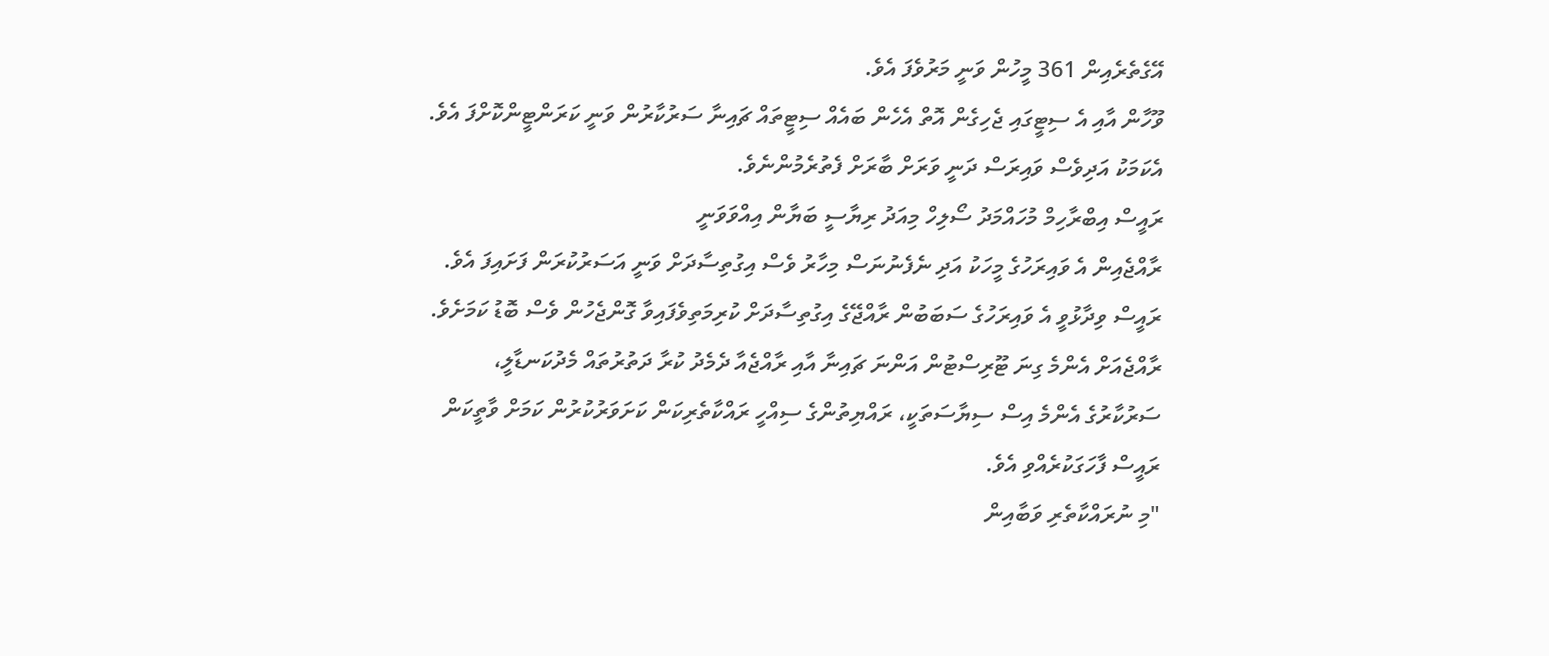އޭގެތެރެއިން 361 މީހުން ވަނީ މަރުވެފަ އެވެ.
ވޫހާން އާއި އެ ސިޓީގައި ޖެހިގެން އޮތް އެހެން ބައެއް ސިޓީތައް ޗައިނާ ސަރުކާރުން ވަނީ ކަރަންޓީންކޮށްފަ އެވެ. އެކަމަކު އަދިވެސް ވައިރަސް ދަނީ ވަރަށް ބާރަށް ފެތުރެމުންނެވެ.
ރައީސް އިބްރާހިމް މުހައްމަދު ސޯލިހް މިއަދު ރިޔާސީ ބަޔާން އިއްވަވަނީ
ރާއްޖެއިން އެ ވައިރަހުގެ މީހަކު އަދި ނެފެނުނަސް މިހާރު ވެސް އިގުތިސާދަށް ވަނީ އަސަރުކުރަން ފަށައިފަ އެވެ. ރައީސް ވިދާޅުވީ އެ ވައިރަހުގެ ސަބަބުން ރާއްޖޭގެ އިގުތިސާދަށް ކުރިމަތިވެފައިވާ ގޮންޖެހުން ވެސް ބޮޑު ކަމަށެވެ.
ރާއްޖެއަށް އެންމެ ގިނަ ޓޫރިސްޓުން އަންނަ ޗައިނާ އާއި ރާއްޖެއާ ދެމެދު ކުރާ ދަތުރުތައް މެދުކަނޑާލީ، ސަރުކާރުގެ އެންމެ އިސް ސިޔާސަތަކީ، ރައްޔިތުންގެ ސިއްހީ ރައްކާތެރިކަން ކަށަވަރުކުރުން ކަމަށް ވާތީކަން ރައީސް ފާހަގަކުރެއްވި އެވެ.
"މި ނުރައްކާތެރި ވަބާއިން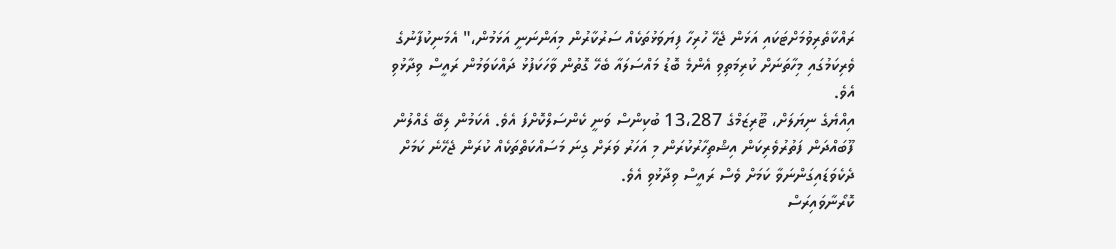ރައްކާތެރިވުމަށްޓަކައި އަޅަން ޖެހޭ ހުރިހާ ފިޔަވަޅުތަކެއް ސަރުކާރުން މިއަންނަނީ އަޅަމުން،" އެމަނިކުފާނުގެ ވެރިކަމުގައި މިހާތަނަށް ކުރިމަތިވި އެންމެ ބޮޑު މައްސަލައާ ބެހޭ ގޮތުން ވާހަކަފުޅު ދައްކަވަމުން ރައީސް ވިދާޅުވި އެވެ.
އިއްޔެގެ ނިޔަލަށް، ޓޫރިޒަމްގެ 13،287 ބުކިންސް ވަނީ ކެންސަލްކޮށްފަ އެވެ. އެކަމުން ލިބޭ ގެއްލުން ފޫބައްދަން ފަތުރުވެރިކަން އިޝްތިހާރުކުރަން މި އަހަރު ވަރަށް ގިނަ މަސައްކަތްތަކެއް ކުރަން ޖެހޭނެ ކަމަށް ދެކެވަޑައިގަންނަވާ ކަމަށް ވެސް ރައީސް ވިދާޅުވި އެވެ.
ކޮރޯނާވައިރަސް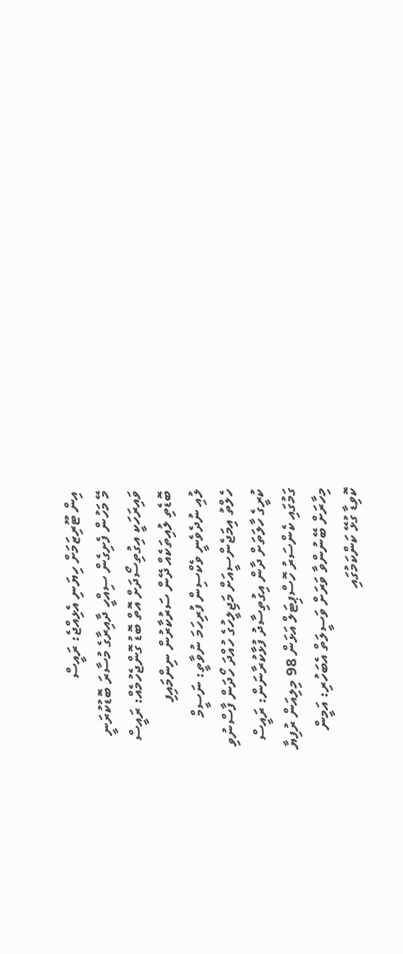އިން ޓޫރިޒަމަށް ހިޔަނި އެޅިއްޖެ: ރައީސް
މޭ މަހުން ފެށިގެން ސިއްހީ ދާއިރާގެ މުސާރަ ބޮޑުކުރަނީ
ވައިރަހަކީ އިގުތިސޯދަށް އޮތް ބޮޑު ގޮންޖެހުމެއް: ރައީސް
ބޮޑެތި ލުއިތަކެއް ދޭން ސަރުކާރުން ނިންމައިފި
ލުއި ނުދެވެނީ ވެކްސިން ފުރިހަމަ ނުވާތީ: ނަސީމް
ހެލްތު އިމަޖެންސީއަށް މަޖިލީހުގެ ހުއްދަ ހޯދަން ފާސްނުވި
ކުރީގެ ހާލަތަށް ދާން އިގުތިސާދު ފުޅާކުރާނަން: ރައީސް
ގަމުގައި ކެންސަރު ހޮސްޕިޓަލް އަޅަން 98 މިލިއަން ރުފިޔާ
މިހާރަށް ބޭނުންވާ ވަރަށް ވަސީލަތް އެބަހުރި: އަމީން
ކޮވިޑާ ގުޅޭ ކަންކަމުގައި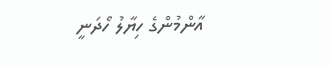އާންމުންގެ ހިޔާލު ހޯދަނީ